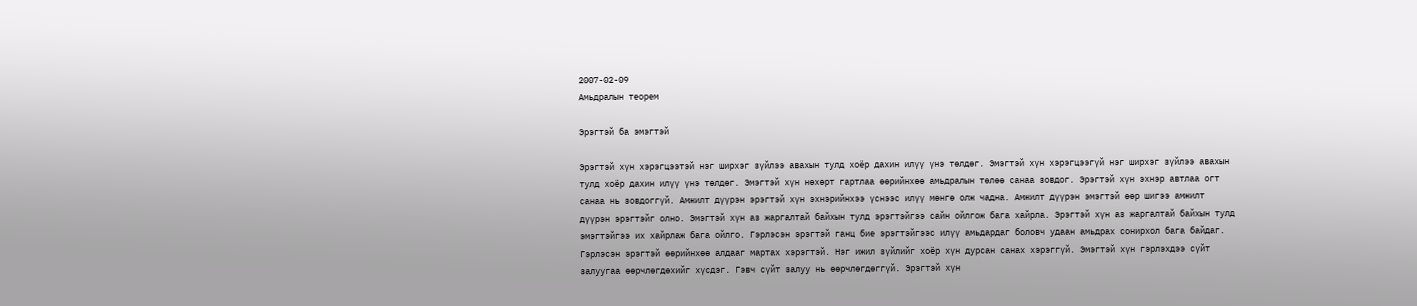2007-02-09
Амьдралын теорем

Эрэгтэй ба эмэгтэй

Эрэгтэй хүн хэрэгцээтэй нэг ширхэг зүйлээ авахын тулд хоёр дахин илүү үнэ төлдөг. Эмэгтэй хүн хэрэгцээгүй нэг ширхэг зүйлээ авахын тулд хоёр дахин илүү үнэ төлдөг. Эмэгтэй хүн нөхөрт гартлаа өөрийнхөө амьдралын төлөө санаа зовдог. Эрэгтэй хүн эхнэр автлаа огт санаа нь зовдоггүй. Амжилт дүүрэн эрэгтэй хүн эхнэрийнхээ үснээс илүү мөнгө олж чадна. Амжилт дүүрэн эмэгтэй өөр шигээ амжилт дүүрэн эрэгтэйг олно. Эмэгтэй хүн аз жаргалтай байхын тулд эрэгтэйгээ сайн ойлгож бага хайрла. Эрэгтэй хүн аз жаргалтай байхын тулд эмэгтэйгээ их хайрлаж бага ойлго. Гэрлэсэн эрэгтэй ганц бие эрэгтэйгээс илүү амьдардаг боловч удаан амьдрах сонирхол бага байдаг. Гэрлэсэн эрэгтэй өөрийнхөө алдааг мартах хэрэгтэй. Нэг ижил зүйлийг хоёр хүн дурсан санах хэрэггүй. Эмэгтэй хүн гэрлэхдээ сүйт залуугаа өөрчлөгдөхийг хүсдэг. Гэвч сүйт залуу нь өөрчлөгдөггүй. Эрэгтэй хүн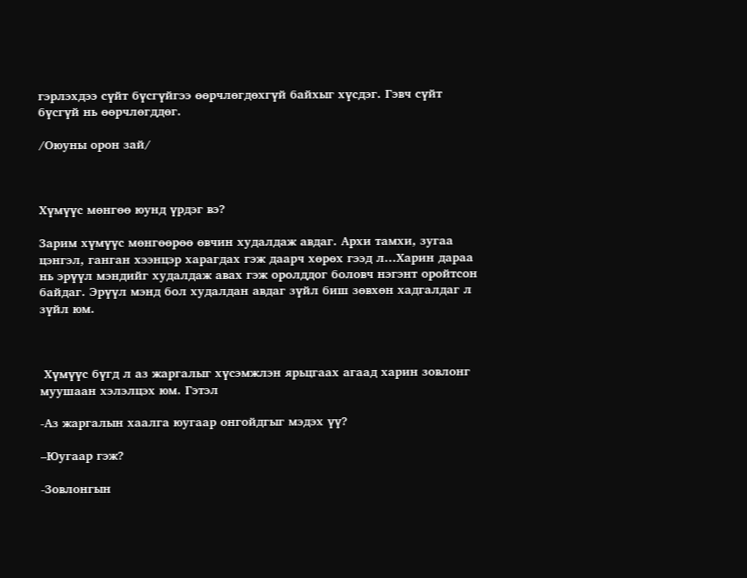гэрлэхдээ сүйт бүсгүйгээ өөрчлөгдөхгүй байхыг хүсдэг. Гэвч сүйт бүсгүй нь өөрчлөгддөг.

/Оюуны орон зай/



Хүмүүс мөнгөө юунд үрдэг вэ?

Зарим хүмүүс мөнгөөрөө өвчин худалдаж авдаг. Архи тамхи, зугаа цэнгэл, ганган хээнцэр харагдах гэж даарч хөрөх гээд л…Харин дараа нь эрүүл мэндийг худалдаж авах гэж оролддог боловч нэгэнт оройтсон байдаг. Эрүүл мэнд бол худалдан авдаг зүйл биш зөвхөн хадгалдаг л зүйл юм.



 Хүмүүс бүгд л аз жаргалыг хүсэмжлэн ярьцгаах агаад харин зовлонг муушаан хэлэлцэх юм. Гэтэл

-Аз жаргалын хаалга юугаар онгойдгыг мэдэх үү?

–Юугаар гэж?

-Зовлонгын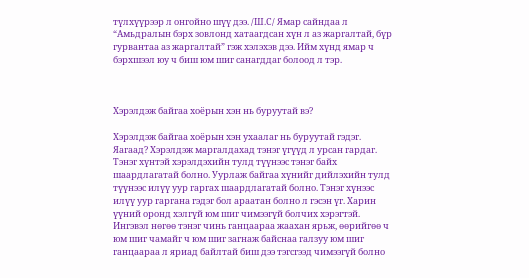түлхүүрээр л онгойно шүү дээ. /Ш.С/ Ямар сайндаа л “Амьдралын бэрх зовлонд хатаагдсан хүн л аз жаргалтай, бүр гурвантаа аз жаргалтай” гэж хэлэхэв дээ. Ийм хүнд ямар ч бэрхшээл юу ч биш юм шиг санагддаг болоод л тэр.



Хэрэлдэж байгаа хоёрын хэн нь буруутай вэ?

Хэрэлдэж байгаа хоёрын хэн ухаалаг нь буруутай гэдэг. Яагаад? Хэрэлдэж маргалдахад тэнэг үгүүд л урсан гардаг. Тэнэг хүнтэй хэрэлдэхийн тулд түүнээс тэнэг байх шаардлагатай болно. Уурлаж байгаа хүнийг дийлэхийн тулд түүнээс илүү уур гаргах шаардлагатай болно. Тэнэг хүнээс илүү уур гаргана гэдэг бол араатан болно л гэсэн үг. Харин үүний оронд хэлгүй юм шиг чимээгүй болчих хэрэгтэй. Ингэвэл нөгөө тэнэг чинь ганцаараа жаахан ярьж, өөрийгөө ч юм шиг чамайг ч юм шиг загнаж байснаа галзуу юм шиг ганцаараа л яриад байлтай биш дээ тэгсгээд чимээгүй болно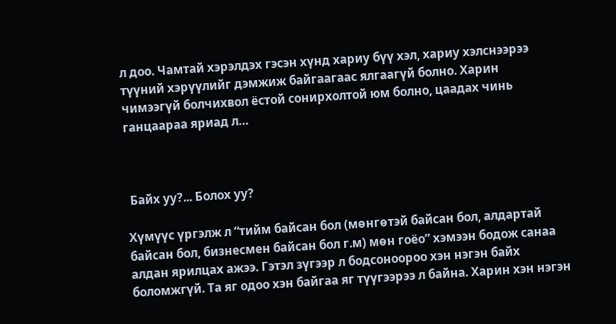л доо. Чамтай хэрэлдэх гэсэн хүнд хариу бүү хэл, хариу хэлснээрээ түүний хэрүүлийг дэмжиж байгаагаас ялгаагүй болно. Харин чимээгүй болчихвол ёстой сонирхолтой юм болно, цаадах чинь ганцаараа яриад л…



 Байх уу?... Болох уу?

Хүмүүс үргэлж л “тийм байсан бол (мөнгөтэй байсан бол, алдартай байсан бол, бизнесмен байсан бол г.м) мөн гоёо” хэмээн бодож санаа алдан ярилцах ажээ. Гэтэл зүгээр л бодсоноороо хэн нэгэн байх боломжгүй. Та яг одоо хэн байгаа яг түүгээрээ л байна. Харин хэн нэгэн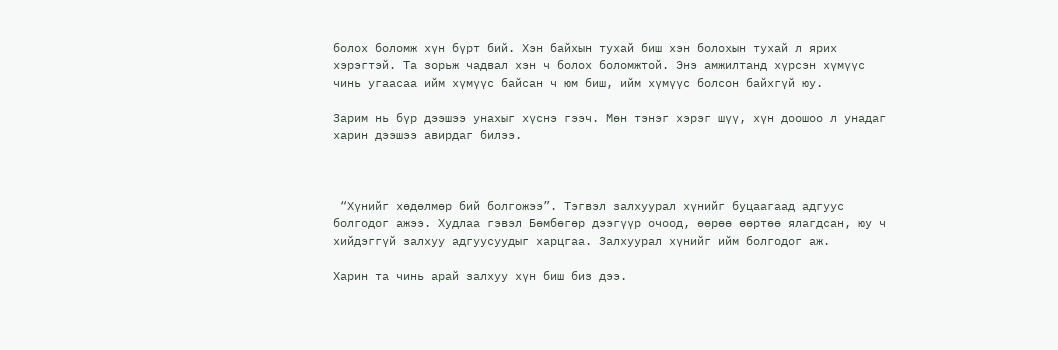болох боломж хүн бүрт бий. Хэн байхын тухай биш хэн болохын тухай л ярих хэрэгтэй. Та зорьж чадвал хэн ч болох боломжтой. Энэ амжилтанд хүрсэн хүмүүс чинь угаасаа ийм хүмүүс байсан ч юм биш, ийм хүмүүс болсон байхгүй юу.

Зарим нь бүр дээшээ унахыг хүснэ гээч. Мөн тэнэг хэрэг шүү, хүн доошоо л унадаг харин дээшээ авирдаг билээ.



 “Хүнийг хөдөлмөр бий болгожээ”. Тэгвэл залхуурал хүнийг буцаагаад адгуус болгодог ажээ. Худлаа гэвэл Бөмбөгөр дээгүүр очоод, өөрөө өөртөө ялагдсан, юу ч хийдэггүй залхуу адгуусуудыг харцгаа. Залхуурал хүнийг ийм болгодог аж.

Харин та чинь арай залхуу хүн биш биз дээ.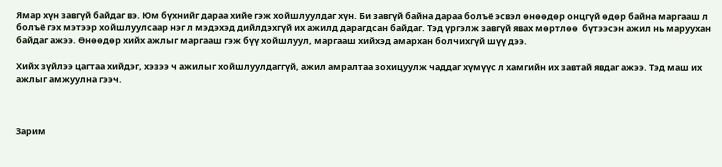Ямар хүн завгүй байдаг вэ. Юм бүхнийг дараа хийе гэж хойшлуулдаг хүн. Би завгүй байна дараа болъё эсвэл өнөөдөр онцгүй өдөр байна маргааш л болъё гэх мэтээр хойшлуулсаар нэг л мэдэхэд дийлдэхгүй их ажилд дарагдсан байдаг. Тэд үргэлж завгүй явах мөртлөө  бүтээсэн ажил нь маруухан байдаг ажээ. Өнөөдөр хийх ажлыг маргааш гэж бүү хойшлуул, маргааш хийхэд амархан болчихгүй шүү дээ.

Хийх зүйлээ цагтаа хийдэг, хэзээ ч ажилыг хойшлуулдаггүй, ажил амралтаа зохицуулж чаддаг хүмүүс л хамгийн их завтай явдаг ажээ. Тэд маш их ажлыг амжуулна гээч.



Зарим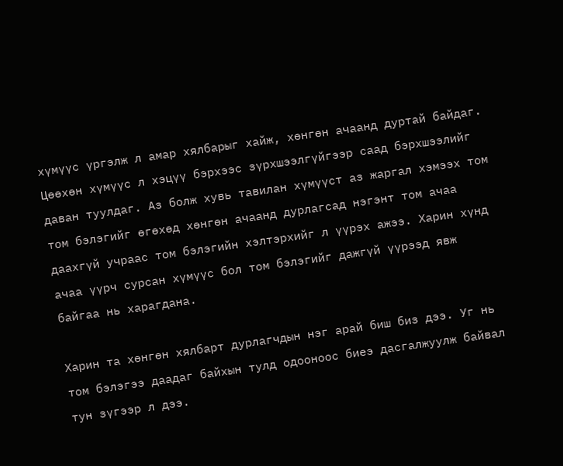хүмүүс үргэлж л амар хялбарыг хайж, хөнгөн ачаанд дуртай байдаг. Цөөхөн хүмүүс л хэцүү бэрхээс зүрхшээлгүйгээр саад бэрхшээлийг даван туулдаг. Аз болж хувь тавилан хүмүүст аз жаргал хэмээх том том бэлэгийг өгөхөд хөнгөн ачаанд дурлагсад нэгэнт том ачаа даахгүй учраас том бэлэгийн хэлтэрхийг л үүрэх ажээ. Харин хүнд ачаа үүрч сурсан хүмүүс бол том бэлэгийг дажгүй үүрээд явж байгаа нь харагдана.

Харин та хөнгөн хялбарт дурлагчдын нэг арай биш биз дээ. Уг нь том бэлэгээ даадаг байхын тулд одооноос биеэ дасгалжуулж байвал тун зүгээр л дээ.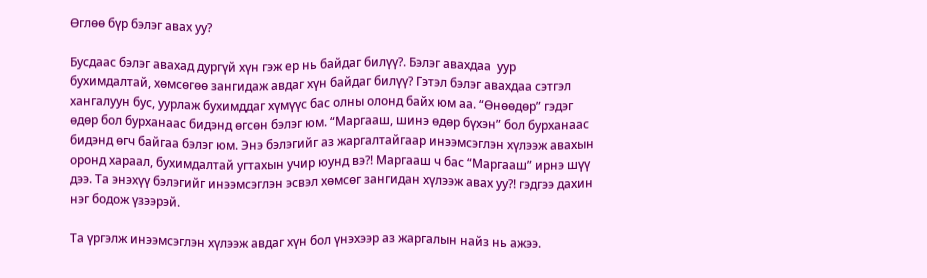Өглөө бүр бэлэг авах уу?

Бусдаас бэлэг авахад дургүй хүн гэж ер нь байдаг билүү?. Бэлэг авахдаа  уур бухимдалтай, хөмсөгөө зангидаж авдаг хүн байдаг билүү? Гэтэл бэлэг авахдаа сэтгэл хангалуун бус, уурлаж бухимддаг хүмүүс бас олны олонд байх юм аа. “Өнөөдөр” гэдэг өдөр бол бурханаас бидэнд өгсөн бэлэг юм. “Маргааш, шинэ өдөр бүхэн” бол бурханаас бидэнд өгч байгаа бэлэг юм. Энэ бэлэгийг аз жаргалтайгаар инээмсэглэн хүлээж авахын оронд хараал, бухимдалтай угтахын учир юунд вэ?! Маргааш ч бас “Маргааш” ирнэ шүү дээ. Та энэхүү бэлэгийг инээмсэглэн эсвэл хөмсөг зангидан хүлээж авах уу?! гэдгээ дахин нэг бодож үзээрэй.

Та үргэлж инээмсэглэн хүлээж авдаг хүн бол үнэхээр аз жаргалын найз нь ажээ.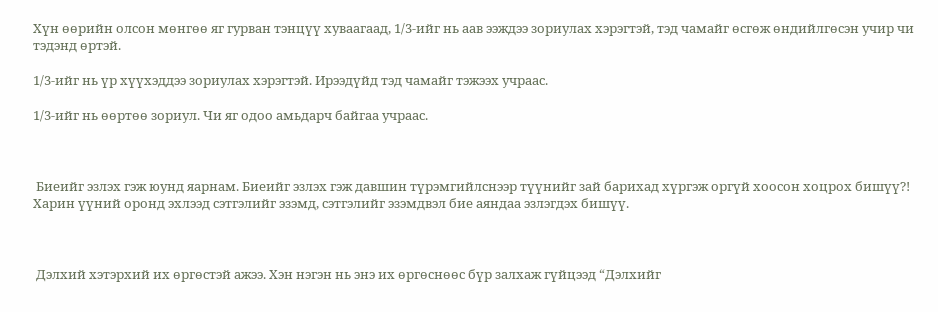Хүн өөрийн олсон мөнгөө яг гурван тэнцүү хуваагаад, 1/3-ийг нь аав ээждээ зориулах хэрэгтэй, тэд чамайг өсгөж өндийлгөсэн учир чи тэдэнд өртэй.

1/3-ийг нь үр хүүхэддээ зориулах хэрэгтэй. Ирээдүйд тэд чамайг тэжээх учраас.

1/3-ийг нь өөртөө зориул. Чи яг одоо амьдарч байгаа учраас.



 Биеийг эзлэх гэж юунд яарнам. Биеийг эзлэх гэж давшин түрэмгийлснээр түүнийг зай барихад хүргэж оргүй хоосон хоцрох бишүү?! Харин үүний оронд эхлээд сэтгэлийг эзэмд, сэтгэлийг эзэмдвэл бие аяндаа эзлэгдэх бишүү.



 Дэлхий хэтэрхий их өргөстэй ажээ. Хэн нэгэн нь энэ их өргөснөөс бүр залхаж гүйцээд “Дэлхийг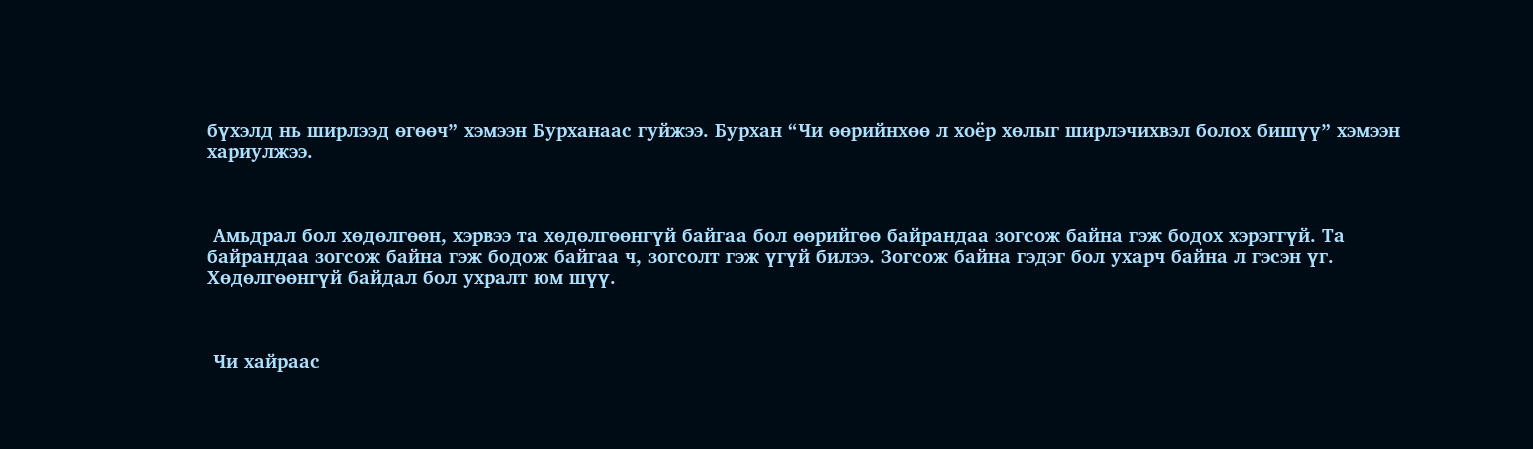бүхэлд нь ширлээд өгөөч” хэмээн Бурханаас гуйжээ. Бурхан “Чи өөрийнхөө л хоёр хөлыг ширлэчихвэл болох бишүү” хэмээн хариулжээ.



 Амьдрал бол хөдөлгөөн, хэрвээ та хөдөлгөөнгүй байгаа бол өөрийгөө байрандаа зогсож байна гэж бодох хэрэггүй. Та байрандаа зогсож байна гэж бодож байгаа ч, зогсолт гэж үгүй билээ. Зогсож байна гэдэг бол ухарч байна л гэсэн үг. Хөдөлгөөнгүй байдал бол ухралт юм шүү.



 Чи хайраас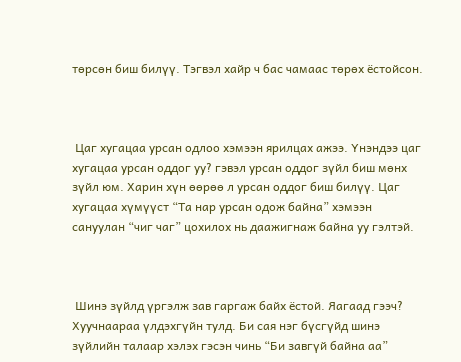төрсөн биш билүү. Тэгвэл хайр ч бас чамаас төрөх ёстойсон.



 Цаг хугацаа урсан одлоо хэмээн ярилцах ажээ. Үнэндээ цаг хугацаа урсан оддог уу? гэвэл урсан оддог зүйл биш мөнх зүйл юм. Харин хүн өөрөө л урсан оддог биш билүү. Цаг хугацаа хүмүүст “Та нар урсан одож байна” хэмээн сануулан “чиг чаг” цохилох нь даажигнаж байна уу гэлтэй.



 Шинэ зүйлд үргэлж зав гаргаж байх ёстой. Яагаад гээч? Хуучнаараа үлдэхгүйн тулд. Би сая нэг бүсгүйд шинэ зүйлийн талаар хэлэх гэсэн чинь “Би завгүй байна аа”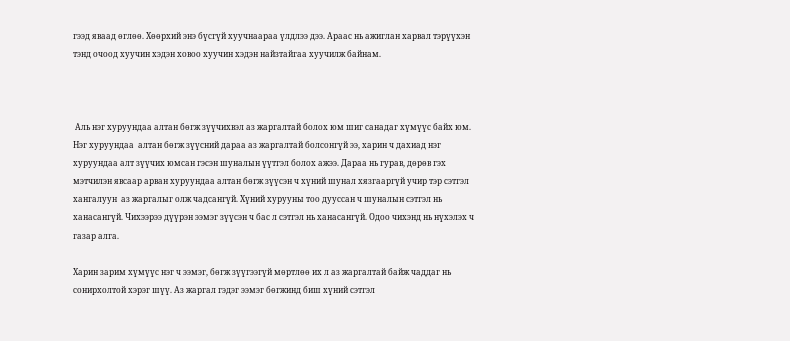гээд яваад өглөө. Хөөрхий энэ бүсгүй хуучнаараа үлдлээ дээ. Араас нь ажиглан харвал тэрүүхэн тэнд очоод хуучин хэдэн ховоо хуучин хэдэн найзтайгаа хуучилж байнам.



 Аль нэг хуруундаа алтан бөгж зүүчихвэл аз жаргалтай болох юм шиг санадаг хүмүүс байх юм. Нэг хуруундаа  алтан бөгж зүүсний дараа аз жаргалтай болсонгүй ээ, харин ч дахиад нэг хуруундаа алт зүүчих юмсан гэсэн шуналын үүтгэл болох ажээ. Дараа нь гурав, дөрөв гэх мэтчилэн явсаар арван хуруундаа алтан бөгж зүүсэн ч хүний шунал хязгааргүй учир тэр сэтгэл хангалуун  аз жаргалыг олж чадсангүй. Хүний хурууны тоо дууссан ч шуналын сэтгэл нь ханасангүй. Чихээрээ дүүрэн ээмэг зүүсэн ч бас л сэтгэл нь ханасангүй. Одоо чихэнд нь нүхэлэх ч газар алга.

Харин зарим хүмүүс нэг ч ээмэг, бөгж зүүгээгүй мөртлөө их л аз жаргалтай байж чаддаг нь сонирхолтой хэрэг шүү. Аз жаргал гэдэг ээмэг бөгжинд биш хүний сэтгэл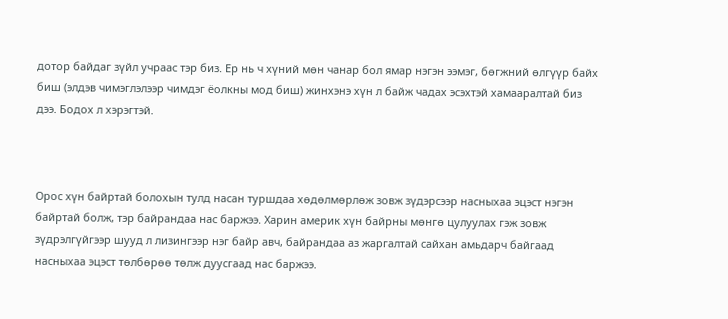дотор байдаг зүйл учраас тэр биз. Ер нь ч хүний мөн чанар бол ямар нэгэн ээмэг, бөгжний өлгүүр байх биш (элдэв чимэглэлээр чимдэг ёолкны мод биш) жинхэнэ хүн л байж чадах эсэхтэй хамааралтай биз дээ. Бодох л хэрэгтэй.



Орос хүн байртай болохын тулд насан туршдаа хөдөлмөрлөж зовж зүдэрсээр насныхаа эцэст нэгэн байртай болж, тэр байрандаа нас баржээ. Харин америк хүн байрны мөнгө цулуулах гэж зовж зүдрэлгүйгээр шууд л лизингээр нэг байр авч, байрандаа аз жаргалтай сайхан амьдарч байгаад насныхаа эцэст төлбөрөө төлж дуусгаад нас баржээ.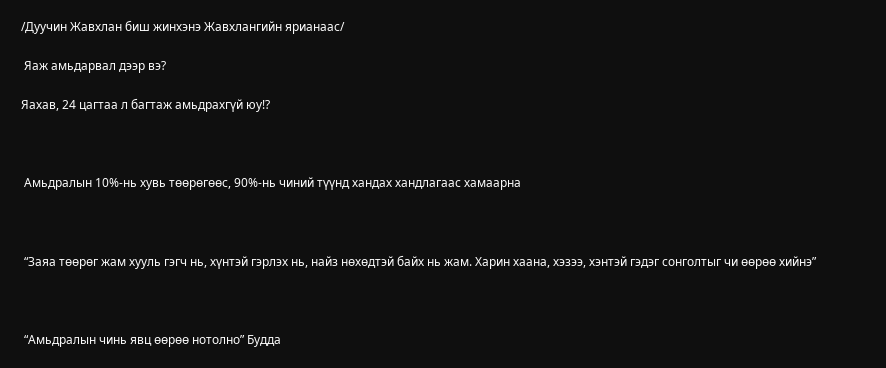/Дуучин Жавхлан биш жинхэнэ Жавхлангийн ярианаас/

 Яаж амьдарвал дээр вэ?

Яахав, 24 цагтаа л багтаж амьдрахгүй юу!?



 Амьдралын 10%-нь хувь төөрөгөөс, 90%-нь чиний түүнд хандах хандлагаас хамаарна



 “Заяа төөрөг жам хууль гэгч нь, хүнтэй гэрлэх нь, найз нөхөдтэй байх нь жам. Харин хаана, хэзээ, хэнтэй гэдэг сонголтыг чи өөрөө хийнэ”



 “Амьдралын чинь явц өөрөө нотолно” Будда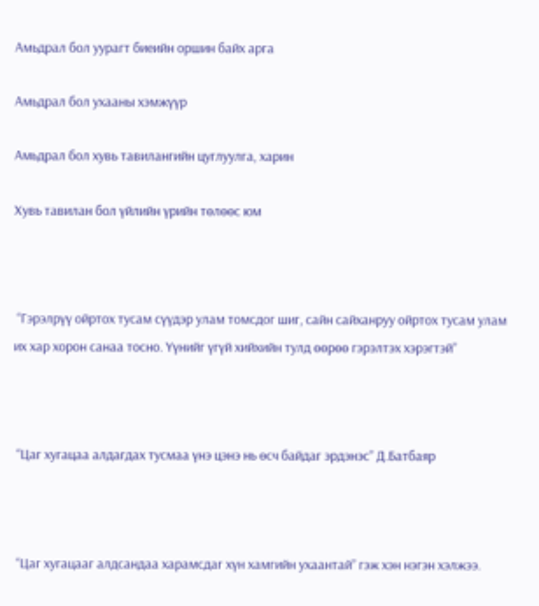Амьдрал бол уурагт биеийн оршин байх арга

Амьдрал бол ухааны хэмжүүр

Амьдрал бол хувь тавилангийн цуглуулга, харин

Хувь тавилан бол үйлийн үрийн төлөөс юм



 “Гэрэлрүү ойртох тусам сүүдэр улам томсдог шиг, сайн сайханруу ойртох тусам улам их хар хорон санаа тосно. Үүнийг үгүй хийхийн тулд өөрөө гэрэлтэх хэрэгтэй”



 “Цаг хугацаа алдагдах тусмаа үнэ цэнэ нь өсч байдаг эрдэнэс” Д.Батбаяр



 “Цаг хугацааг алдсандаа харамсдаг хүн хамгийн ухаантай” гэж хэн нэгэн хэлжээ.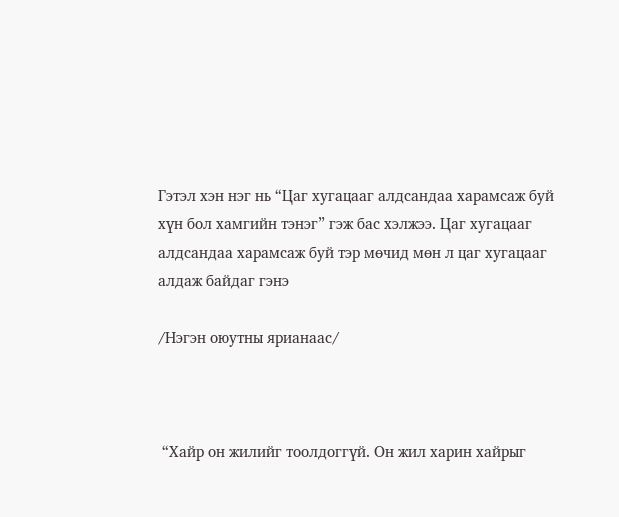Гэтэл хэн нэг нь “Цаг хугацааг алдсандаа харамсаж буй хүн бол хамгийн тэнэг” гэж бас хэлжээ. Цаг хугацааг алдсандаа харамсаж буй тэр мөчид мөн л цаг хугацааг алдаж байдаг гэнэ

/Нэгэн оюутны ярианаас/



 “Хайр он жилийг тоолдоггүй. Он жил харин хайрыг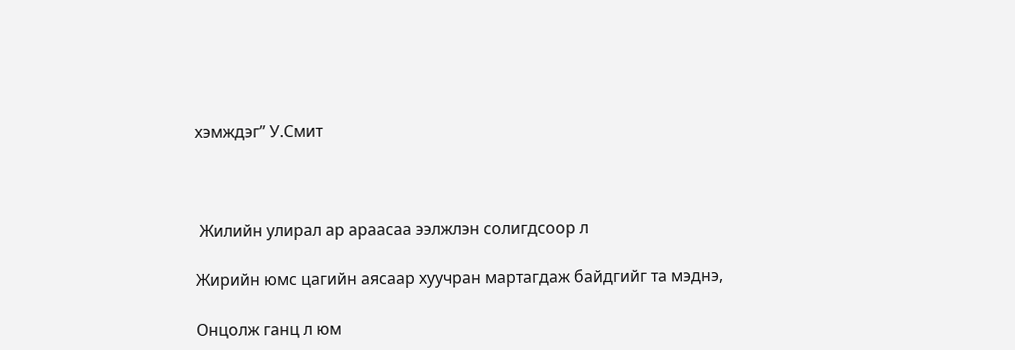хэмждэг” У.Смит



 Жилийн улирал ар араасаа ээлжлэн солигдсоор л

Жирийн юмс цагийн аясаар хуучран мартагдаж байдгийг та мэднэ,

Онцолж ганц л юм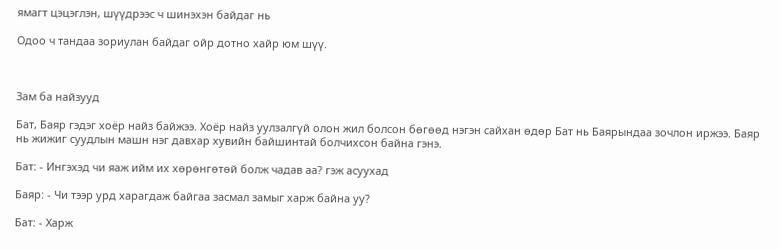ямагт цэцэглэн, шүүдрээс ч шинэхэн байдаг нь

Одоо ч тандаа зориулан байдаг ойр дотно хайр юм шүү.



Зам ба найзууд

Бат, Баяр гэдэг хоёр найз байжээ. Хоёр найз уулзалгүй олон жил болсон бөгөөд нэгэн сайхан өдөр Бат нь Баярындаа зочлон иржээ. Баяр нь жижиг суудлын машн нэг давхар хувийн байшинтай болчихсон байна гэнэ.

Бат: - Ингэхэд чи яаж ийм их хөрөнгөтөй болж чадав аа? гэж асуухад

Баяр: - Чи тээр урд харагдаж байгаа засмал замыг харж байна уу?

Бат: - Харж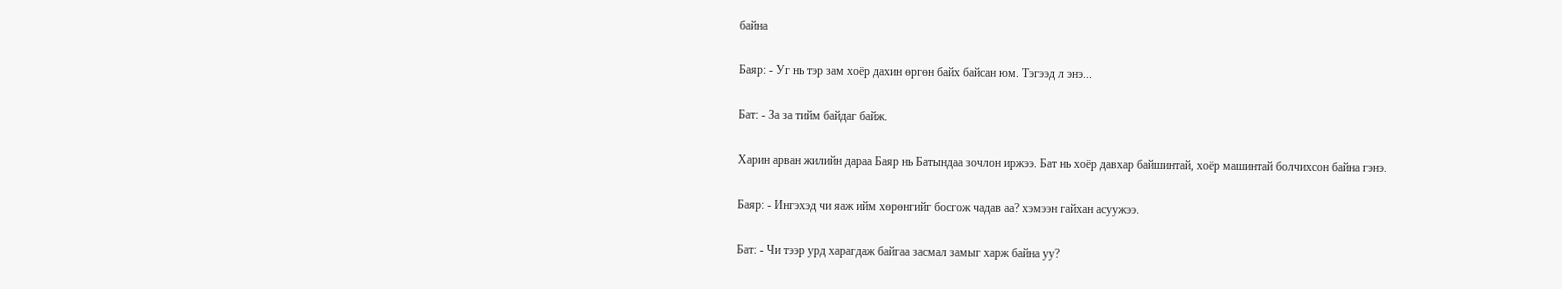байна

Баяр: - Уг нь тэр зам хоёр дахин өргөн байх байсан юм. Тэгээд л энэ...

Бат: - За за тийм байдаг байж.

Харин арван жилийн дараа Баяр нь Батындаа зочлон иржээ. Бат нь хоёр давхар байшинтай, хоёр машинтай болчихсон байна гэнэ.

Баяр: - Ингэхэд чи яаж ийм хөрөнгийг босгож чадав аа? хэмээн гайхан асуужээ.

Бат: - Чи тээр урд харагдаж байгаа засмал замыг харж байна уу?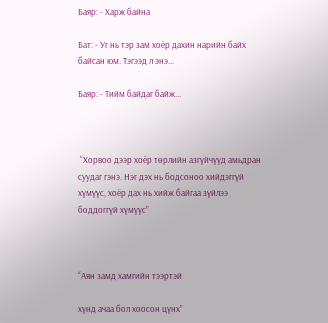Баяр: - Харж байна

Бат: - Уг нь тэр зам хоёр дахин нарийн байх байсан юм. Тэгээд л энэ...

Баяр: - Тийм байдаг байж...



 “Хорвоо дээр хоёр төрлийн азгүйчүүд амьдран суудаг гэнэ. Нэг дэх нь бодсоноо хийдэггүй хүмүүс, хоёр дах нь хийж байгаа зүйлээ боддоггүй хүмүүс”



“Аян замд хамгийн тээртэй

хүнд ачаа бол хоосон цүнх”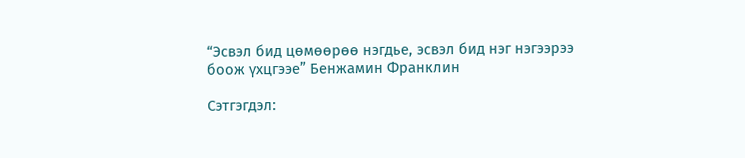“Эсвэл бид цөмөөрөө нэгдье, эсвэл бид нэг нэгээрээ боож үхцгээе” Бенжамин Франклин

Сэтгэгдэл: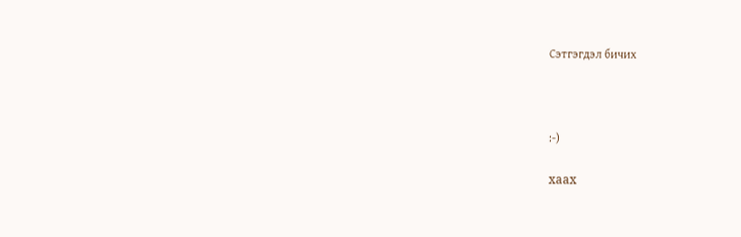Сэтгэгдэл бичих



:-)

xaax